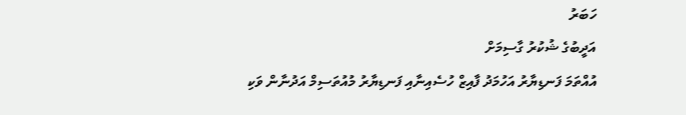ހަބަރު
އަދީބުގެ ޝުކުރު ގާސިމަށް
އުއްތަމަ ފަނޑިޔާރު އަހުމަދު ފާއިޒް ހުސެއިނާއި ފަނޑިޔާރު މުއުތަސިމް އަދުނާން ވަކި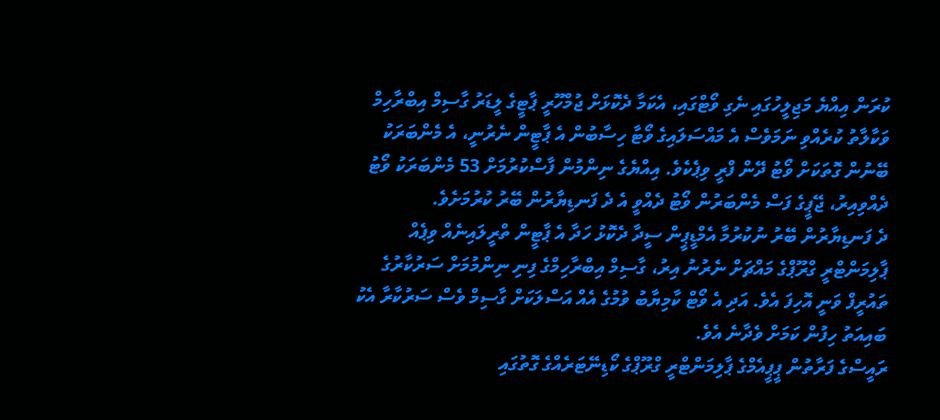ކުރަން އިއްޔެ މަޖިލީހުގައި ނެގި ވޯޓްގައި، އެކަމާ ދެކޮޅަށް ޖުމްހޫރީ ޕާޓީގެ ލީޑަރު ގާސިމް އިބްރާހިމް ވަކާލާތު ކުރެއްވި ނަމަވެސް އެ މައްސަލައިގެ ވޯޓާ ހިސާބުން އެ ޕާޓީން ނެރުނީ، އެ މެންބަރަކު ބޭނުން ގޮތަކަށް ވޯޓު ދޭން ފްރީ ވިޕެކެވެ. އިއްޔެގެ ނިންމުން ފާސްކުރުމަށް 53 މެންބަރަކު ވޯޓު ދެއްވިއިރު، ޖޭޕީގެ ފަސް މެންބަރުން ވޯޓު ދެއްވީ އެ ދެ ފަނޑިޔާރުން ބޭރު ކުރުމަށެވެ.
ދެ ފަނޑިޔާރުން ބޭރު ނުކުރުމާ އެމްޑީޕީން ސީދާ ދެކޮޅު ހަދާ އެ ޕާޓީން ތްރީލައިނެއް ވިޕެއް ޕާލިމަންޓްރީ ގްރޫޕްގެ މައްޗަށް ނެރުނު އިރު، ގާސިމް އިބްރާހިމްގެ ފިނި ނިންމުމަށް ސަރުކާރުގެ ތައުރީފް ވަނީ އޮހިފަ އެވެ. އަދި އެ ވޯޓް ކާމިޔާބު ވުމުގެ އެއް އަސްލަކަށް ގާސިމް ވެސް ސަރުކާރާ އެކު ބައިއަތު ހިފުން ކަމަށް ވެދާނެ އެވެ.
ރައީސްގެ ފަރާތުން ޕީޕީއެމްގެ ޕާލިމަންޓްރީ ގްރޫޕްގެ ކޯޑިނޭޓަރެއްގެ ގޮތުގައި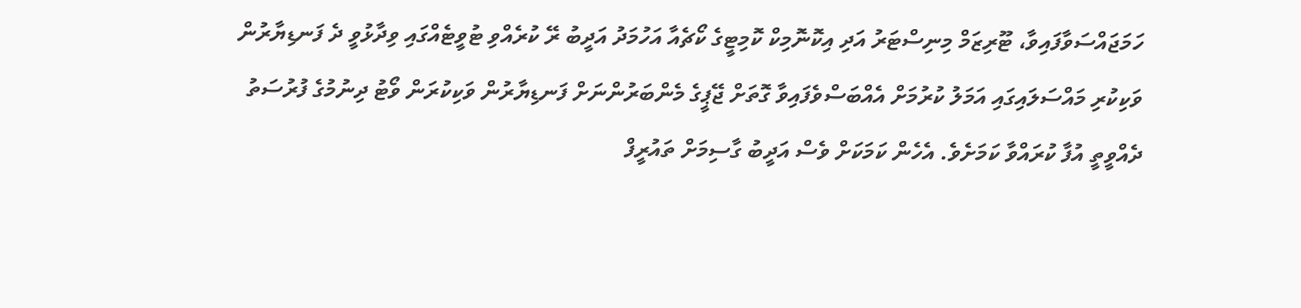ހަމަޖައްސަވާފައިވާ، ޓޫރިޒަމް މިނިސްޓަރު އަދި އިކޮނޮމިކް ކޮމިޓީގެ ކޯޗެއާ އަހުމަދު އަދީބު ރޭ ކުރެއްވި ޓުވީޓެއްގައި ވިދާޅުވީ ދެ ފަނޑިޔާރުން ވަކިކުރި މައްސަލައިގައި އަމަލު ކުރުމަށް އެއްބަސްވެފައިވާ ގޮތަށް ޖޭޕީގެ މެންބަރުންނަށް ފަނޑިޔާރުން ވަކިކުރަން ވޯޓު ދިނުމުގެ ފުރުސަތު ދެއްވީތީ އުފާ ކުރައްވާ ކަމަށެވެ. އެހެން ކަމަކަށް ވެސް އަދީބު ގާސިމަށް ތައުރީފް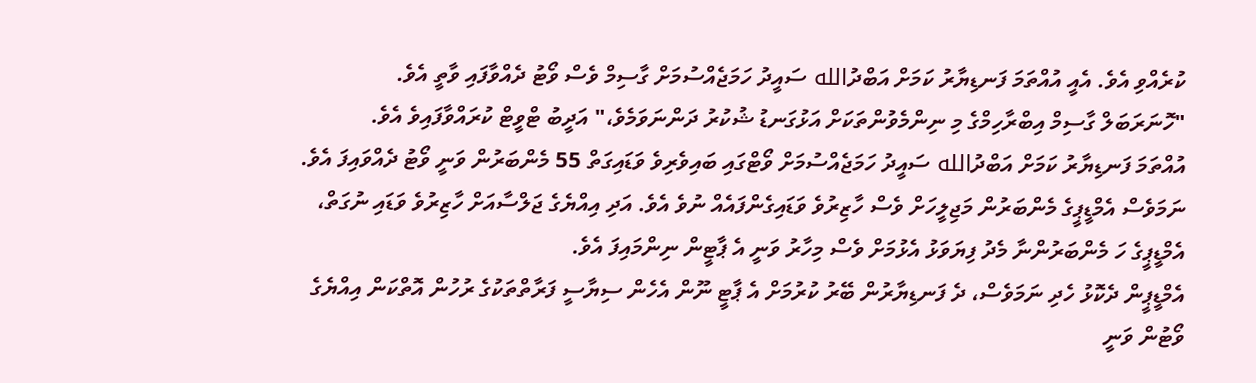ކުރެއްވި އެވެ. އެއީ އުއްތަމަ ފަނޑިޔާރު ކަމަށް އަބްދުالله ސައީދު ހަމަޖެއްސުމަށް ގާސިމް ވެސް ވޯޓު ދެއްވާފައި ވާތީ އެވެ.
"ހޮނަރަބަލް ގާސިމް އިބްރާހިމްގެ މި ނިންމެވުންތަކަށް އަޅުގަނޑު ޝުކުރު ދަންނަވަމެވެ،" އަދީބު ޓްވީޓް ކުރައްވާފައިވެ އެވެ.
އުއްތަމަ ފަނޑިޔާރު ކަމަށް އަބްދުالله ސައީދު ހަމަޖެއްސުމަށް ވޯޓްގައި ބައިވެރިވެ ވަޑައިގަތް 55 މެންބަރުން ވަނީ ވޯޓު ދެއްވައިފަ އެވެ. ނަމަވެސް އެމްޑީޕީގެ މެންބަރުން މަޖިލީހަށް ވެސް ހާޒިރުވެ ވަޑައިގެންފައެއް ނުވެ އެވެ. އަދި އިއްޔެގެ ޖަލްސާއަށް ހާޒިރުވެ ވަޑައި ނުގަތް، އެމްޑީޕީގެ ހަ މެންބަރުންނާ މެދު ފިޔަވަޅު އެޅުމަށް ވެސް މިހާރު ވަނީ އެ ޕާޓީން ނިންމައިފަ އެވެ.
އެމްޑީޕީން ދެކޮޅު ހެދި ނަމަވެސް، ދެ ފަނޑިޔާރުން ބޭރު ކުރުމަށް އެ ޕާޓީ ނޫން އެހެން ސިޔާސީ ފަރާތްތަކުގެ ރުހުން އޮތްކަން އިއްޔެގެ ވޯޓުން ވަނީ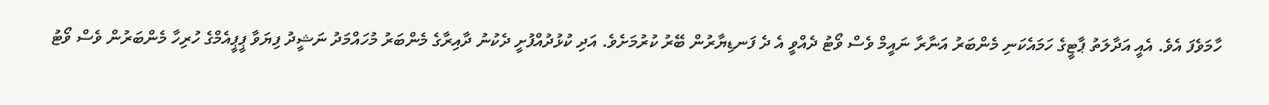ހާމަވެފަ އެވެ. އެއީ އަދާލަތު ޕާޓީގެ ހަމައެކަނި މެންބަރު އަނާރާ ނައީމް ވެސް ވޯޓު ދެއްވީ އެ ދެ ފަނޑިޔާރުން ބޭރު ކުރުމަށެވެ. އަދި ކުޅުދުއްފުށީ ދެކުނު ދާއިރާގެ މެންބަރު މުހައްމަދު ނަޝީދު ފިޔަވާ ޕީޕީއެމްގެ ހުރިހާ މެންބަރުން ވެސް ވޯޓު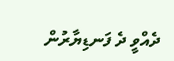ދެއްވީ ދެ ފަނޑިޔާރުން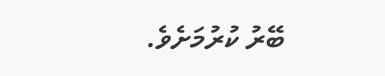ބޭރު ކުރުމަށެވެ.